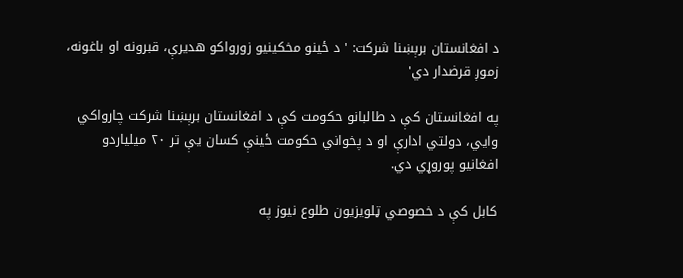د افغانستان برېښنا شرکت: ' د ځینو مخکینیو زورواکو هدیرې، قبرونه او باغونه، زموږ قرضدار دي'

په افغانستان کې د طالبانو حکومت کې د افغانستان برېښنا شرکت چارواکي وايي، دولتي ادارې او د پخواني حکومت ځینې کسان یې تر ۲۰ میلیاردو افغانیو پوروړي دي.

کابل کې د خصوصي ټلویزیون طلوع نیوز په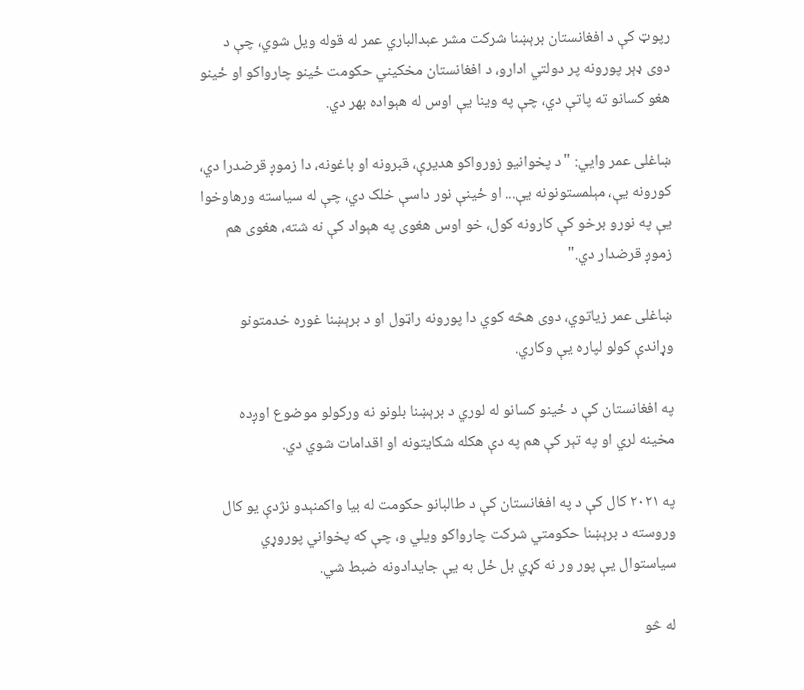رپوټ کې د افغانستان برېښنا شرکت مشر عبدالباري عمر له قوله ویل شوي، چې د دوی ډېر پورونه پر دولتي ادارو، د افغانستان مخکیني حکومت ځینو چارواکو او ځینو هغو کسانو ته پاتې دي، چې په وینا یې اوس له هېواده بهر دي.

ښاغلی عمر وايي: "د پخوانیو زورواکو هدیرې، قبرونه او باغونه، دا زموږ قرضدرا دي، کورونه یې، مېلمستونونه یې... او ځینې نور داسې خلک دي، چې له سیاسته ورهاوخوا یې په نورو برخو کې کارونه کول، خو اوس هغوی په هېواد کې نه شته، هغوی هم زموږ قرضدار دي."

ښاغلی عمر زیاتوي، دوی هڅه کوي دا پورونه راټول او د برېښنا غوره خدمتونو وړاندې کولو لپاره یې وکاري.

په افغانستان کې د ځینو کسانو له لوري د برېښنا بلونو نه ورکولو موضوع اوږده مخینه لري او په تېر کې هم په دې هکله شکایتونه او اقدامات شوي دي.

په ۲۰۲۱ کال کې د په افغانستان کې د طالبانو حکومت له بیا واکمنېدو نژدې یو کال وروسته د برېښنا حکومتي شرکت چارواکو ویلي و، چې که پخواني پوروړي سیاستوال يې پور ور نه کړي بل ځل به یې جایدادونه ضبط شي.

له څو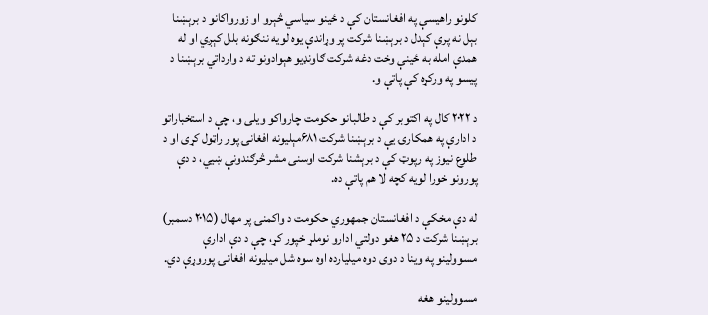کلونو راهیسې په افغانستان کې د ځینو سیاسي څېرو او زورواکانو د برېښنا بېل نه پرې کېدل د برېښنا شرکت پر وړاندې یوه لویه ننګونه بلل کېږي او له همدې امله به ځينې وخت دغه شرکت ګاونډیو هېوادونو ته د وارداتي برېښنا د پیسو په ورکړه کې پاتې و.

د ۲۰۲۲ کال په اکتوبر کې د طالبانو حکومت چارواکو ویلی و، چې د استخباراتو د ادارې په همکارۍ یې د برېښنا شرکت ۶۸۱مېلیونه افغانۍ پور راټول کړی او د طلوع نیوز په رپوټ کې د برېشنا شرکت اوسنی مشر څرګندونې ښيي، د دې پورونو خورا لویه کچه لا هم پاتې ده.

له دې مخکې د افغانستان جمهوري حکومت د واکمنۍ پر مهال (۲۰۱۵ دسمبر) برېښنا شرکت د ۲۵ هغو دولتي ادارو نوملړ خپور کړ، چې د دې ادارې مسوولینو په وینا د دوی دوه میلیارده اوه سوه شل میلیونه افغانۍ پوروړې دي.

مسوولینو هغه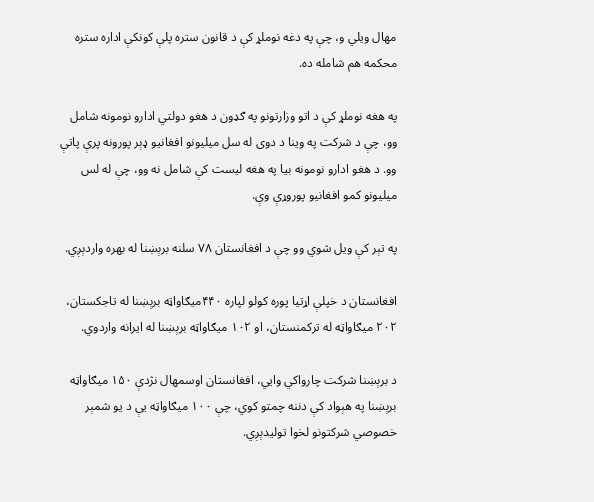مهال ویلي و، چې په دغه نوملړ کې د قانون ستره پلې کونکې اداره ستره محکمه هم شامله ده.

په هغه نوملړ کې د اتو وزارتونو په ګډون د هغو دولتي ادارو نومونه شامل وو، چې د شرکت په وینا د دوی له سل میلیونو افغانیو ډېر پورونه پرې پاتې وو. د هغو ادارو نومونه بیا په هغه لیست کې شامل نه وو، چې له لس میلیونو کمو افغانیو پوروړې وې.

په تېر کې ویل شوي وو چې د افغانستان ۷۸ سلنه برېښنا له بهره واردېږي.

افغانستان د خپلې اړتیا پوره کولو لپاره ۴۴۰میګاواټه برېښنا له تاجکستان، ۲۰۲ میګاواټه له ترکمنستان، او ۱۰۲ میګاواټه برېښنا له ایرانه واردوي.

د برېښنا شرکت چارواکي وايي، افغانستان اوسمهال نژدې ۱۵۰ میګاواټه برېښنا په هېواد کې دننه چمتو کوي، چې ۱۰۰ میګاواټه یې د یو شمېر خصوصي شرکتونو لخوا توليدېږي.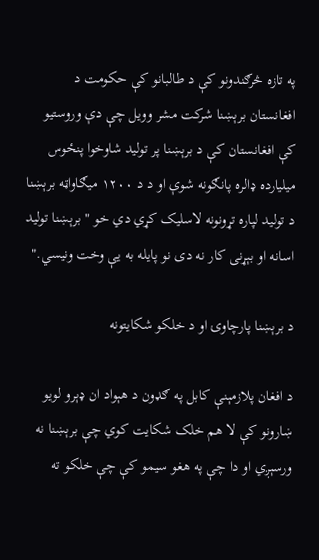په تازه څرګندونو کې د طالبانو کې حکومت د افغانستان برېښنا شرکت مشر وویل چې دې وروستیو کې افغانستان کې د برېښنا پر تولید شاوخوا پنځوس میلیارده ډالره پانګونه شوې او د د ۱۲۰۰ میګاواټه برېښنا د تولید لپاره تړونونه لاسلیک کړي دي خو " برېښنا تولید اسانه او بېړنی کار نه دی نو پایله به یې وخت ونیسي."

د برېښنا پارچاوۍ او د خلکو شکایتونه

د افغان پلازمېنې کابل په ګډون د هېواد ان ډېرو لویو ښارونو کې لا هم خلک شکایت کوي چې برېښنا نه ورسېږي او دا چې په هغو سیمو کې چې خلکو ته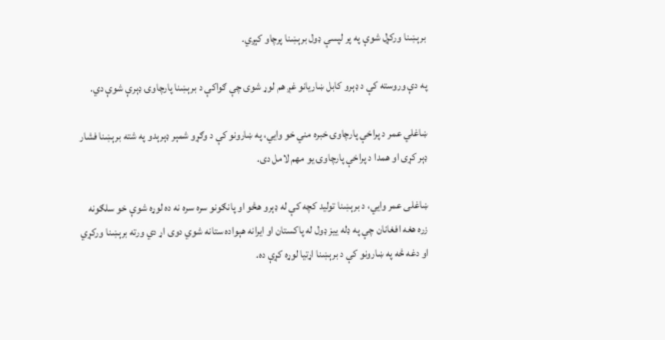برېښنا ورکړل شوې په پر لپسې ډول برېښنا پرچاو کېږي.

په دې وروسته کې د ډېرو کابل ښاریانو غږ هم لوړ شوی چې ګواکې د برېښنا پارچاوۍ ډېرې شوې دي.

ښاغلي عمر د پراخې پارچاوۍ خبره مني خو وايي، په ښارونو کې د وګړو شمېر ډېرېدو په شته برېښنا فشار ډېر کړی او همدا د پراخې پارچاوۍ یو مهم لامل دی.

ښاغلی عمر وايي، د برېښنا تولید کچه کې له ډېرو هڅو او پانګونو سره سره نه ده لوړه شوې خو سلګونه زره هغه افغانان چې په ډله ییز ډول له پاکستان او ایرانه هېواده ستانه شوي دوی اړ دي ورته برېښنا ورکړي او دغه څه په ښارونو کې د برېښنا اړتیا لوړه کړې ده.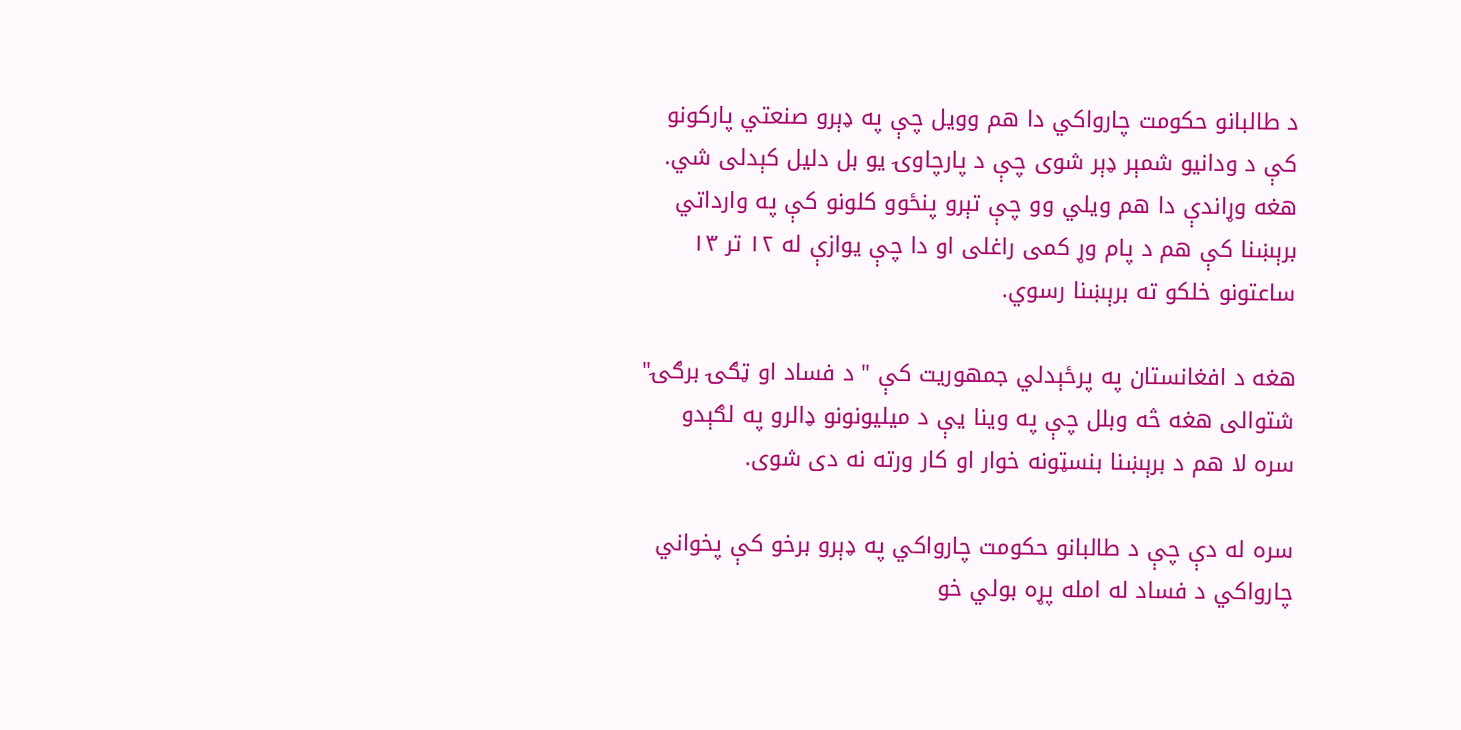د طالبانو حکومت چارواکي دا هم وویل چې په ډېرو صنعتي پارکونو کې د ودانیو شمېر ډېر شوی چې د پارچاوۍ یو بل دلیل کېدلی شي. هغه وړاندې دا هم ویلي وو چې تېرو پنځوو کلونو کې په وارداتي برېښنا کې هم د پام وړ کمی راغلی او دا چې یوازې له ۱۲ تر ۱۳ ساعتونو خلکو ته برېښنا رسوي.

هغه د افغانستان په پرځېدلي جمهوريت کې " د فساد او ټګۍ برګۍ" شتوالی هغه څه وبلل چې په وینا یې د میلیونونو ډالرو په لګېدو سره لا هم د برېښنا بنسټونه خوار او کار ورته نه دی شوی.

سره له دې چې د طالبانو حکومت چارواکي په ډېرو برخو کې پخواني چارواکي د فساد له امله پړه بولي خو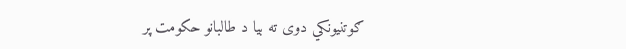ګوتنیونکي دوی ته بیا د طالبانو حکومت پر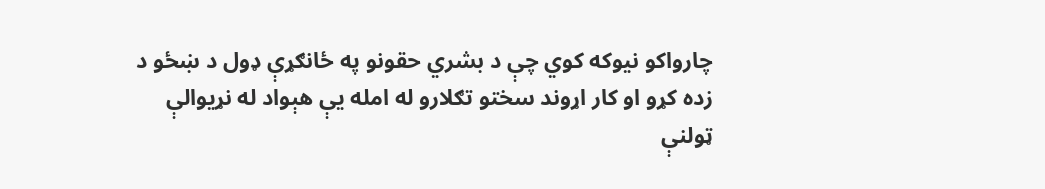چارواکو نیوکه کوي چې د بشري حقونو په ځانګړې ډول د ښځو د زده کړو او کار اړوند سختو تګلارو له امله یې هېواد له نړیوالې ټولنې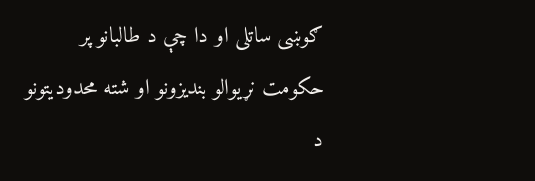ګوښی ساتلی او دا چې د طالبانو پر حکومت نړیوالو بندیزونو او شته محدودیتونو د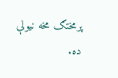پرمختګ مخه نیولې ده.